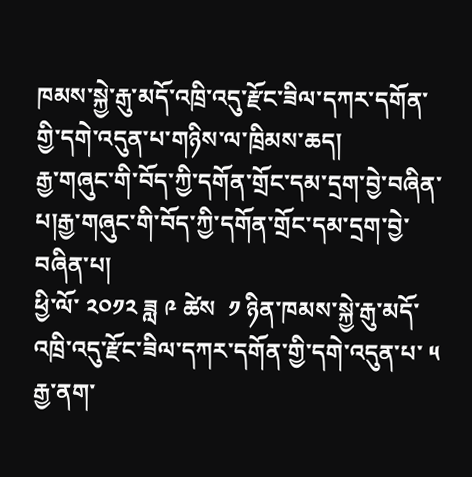ཁམས་སྐྱེ་རྒུ་མདོ་འཁྲི་འདུ་རྫོང་ཟིལ་དཀར་དགོན་གྱི་དགེ་འདུན་པ་གཉིས་ལ་ཁྲིམས་ཆད།
རྒྱ་གཞུང་གི་བོད་ཀྱི་དགོན་གྲོང་དམ་དྲག་བྱེ་བཞིན་པ།རྒྱ་གཞུང་གི་བོད་ཀྱི་དགོན་གྲོང་དམ་དྲག་བྱེ་བཞིན་པ།
ཕྱི་ལོ་ ༢༠༡༢ ཟླ ༩ ཚེས  ༡ ཉིན་ཁམས་སྐྱེ་རྒུ་མདོ་འཁྲི་འདུ་རྫོང་ཟིལ་དཀར་དགོན་གྱི་དགེ་འདུན་པ་ ༥ རྒྱ་ནག་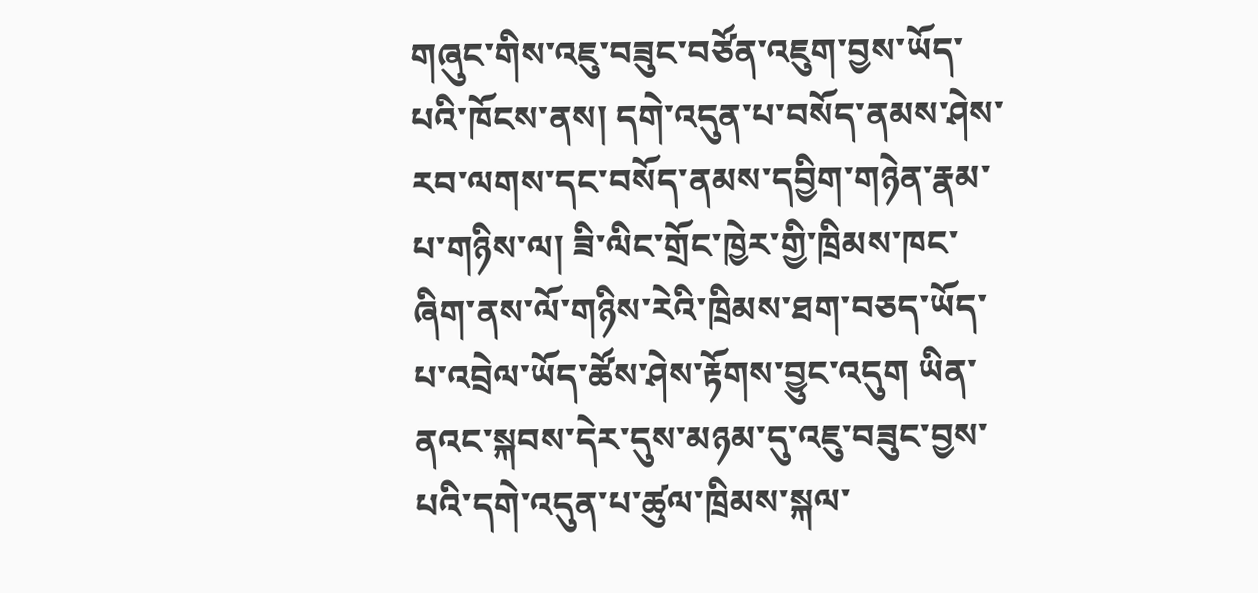གཞུང་གིས་འཇུ་བཟུང་བཙོན་འཇུག་བྱས་ཡོད་པའི་ཁོངས་ནས། དགེ་འདུན་པ་བསོད་ནམས་ཤེས་རབ་ལགས་དང་བསོད་ནམས་དབྱིག་གཉེན་རྣམ་པ་གཉིས་ལ། ཟི་ལིང་གྲོང་ཁྱེར་གྱི་ཁྲིམས་ཁང་ཞིག་ནས་ལོ་གཉིས་རེའི་ཁྲིམས་ཐག་བཅད་ཡོད་པ་འབྲེལ་ཡོད་ཚོས་ཤེས་རྟོགས་བྱུང་འདུག ཡིན་ནའང་སྐབས་དེར་དུས་མཉམ་དུ་འཇུ་བཟུང་བྱས་པའི་དགེ་འདུན་པ་ཚུལ་ཁྲིམས་སྐལ་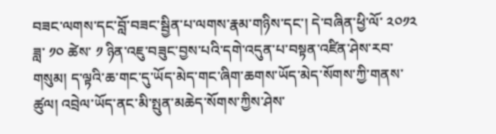བཟང་ལགས་དང་བློ་བཟང་སྦྱིན་པ་ལགས་རྣམ་གཉིས་དང་། དེ་བཞིན་ཕྱི་ལོ་ ༢༠༡༢ ཟླ་ ༡༠ ཚེས་ ༡ ཉིན་འཇུ་བཟུང་བྱས་པའི་དགེ་འདུན་པ་བསྟན་འཛིན་ཤེས་རབ་གསུམ། ད་ལྟའི་ཆ་གང་དུ་ཡོད་མེད་གང་ཞིག་ཆགས་ཡོད་མེད་སོགས་ཀྱི་གནས་ཚུལ། འབྲེལ་ཡོད་ནང་མི་སྤུན་མཆེད་སོགས་ཀྱིས་ཤེས་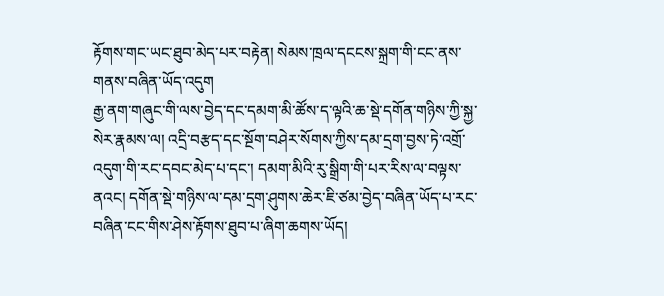རྟོགས་གང་ཡང་ཐུབ་མེད་པར་བརྟེན། སེམས་ཁྲལ་དངངས་སྐྲག་གི་ངང་ནས་གནས་བཞིན་ཡོད་འདུག
རྒྱ་ནག་གཞུང་གི་ལས་བྱེད་དང་དམག་མི་ཚོས་ད་ལྟའི་ཆ་སྡེ་དགོན་གཉིས་ཀྱི་སྐྱ་སེར་རྣམས་ལ། འདྲི་བརྩད་དང་སྔོག་བཤེར་སོགས་ཀྱིས་དམ་དྲག་བྱས་ཏེ་འགྲོ་འདུག་གི་རང་དབང་མེད་པ་དང་། དམག་མིའི་རུ་སྒྲིག་གི་པར་རིས་ལ་བལྟས་ནའང། དགོན་སྡེ་གཉིས་ལ་དམ་དྲག་ཤུགས་ཆེར་ཇི་ཙམ་བྱེད་བཞིན་ཡོད་པ་རང་བཞིན་ངང་གིས་ཤེས་རྟོགས་ཐུབ་པ་ཞིག་ཆགས་ཡོད།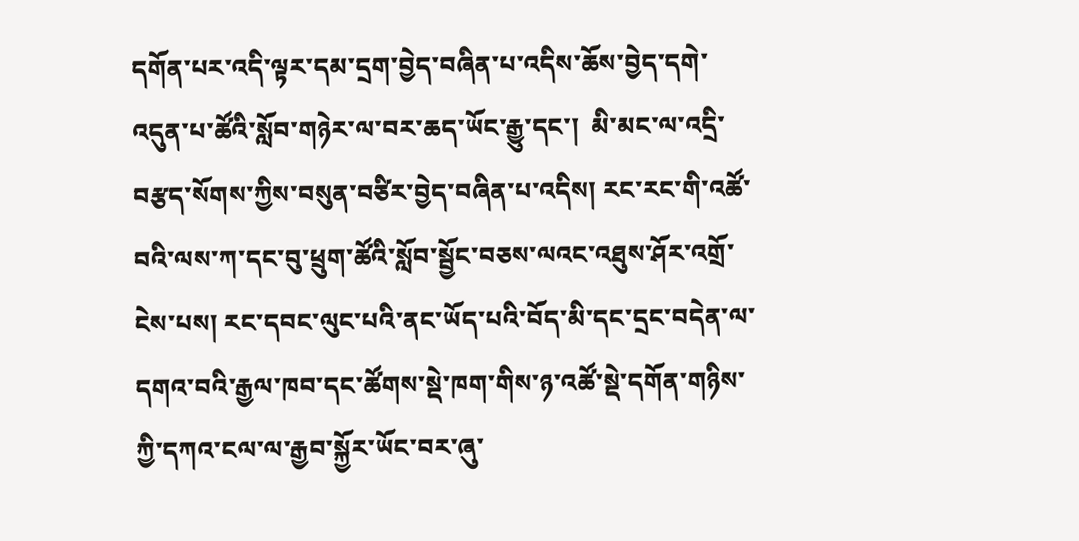དགོན་པར་འདི་ལྟར་དམ་དྲག་བྱེད་བཞིན་པ་འདིས་ཆོས་བྱེད་དགེ་འདུན་པ་ཚོའི་སློབ་གཉེར་ལ་བར་ཆད་ཡོང་རྒྱུ་དང་།  མི་མང་ལ་འདྲི་བརྩད་སོགས་ཀྱིས་བསུན་བཙིར་བྱེད་བཞིན་པ་འདིས། རང་རང་གི་འཚོ་བའི་ལས་ཀ་དང་བུ་ཕྲུག་ཚོའི་སློབ་སྦྱོང་བཅས་ལའང་འཐུས་ཤོར་འགྲོ་ངེས་པས། རང་དབང་ལུང་པའི་ནང་ཡོད་པའི་བོད་མི་དང་དྲང་བདེན་ལ་དགའ་བའི་རྒྱལ་ཁབ་དང་ཚོགས་སྡེ་ཁག་གིས་ཉ་འཚོ་སྡེ་དགོན་གཉིས་ཀྱི་དཀའ་ངལ་ལ་རྒྱབ་སྐྱོར་ཡོང་བར་ཞུ་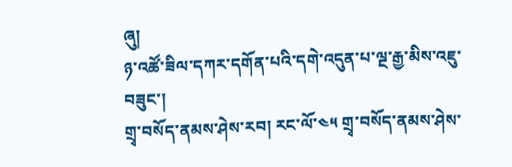ཞུ།
ཉ་འཚོ་ཟིལ་དཀར་དགོན་པའི་དགེ་འདུན་པ་ལྔ་རྒྱ་མིས་འཇུ་བཟུང་།
གྲྭ་བསོད་ནམས་ཤེས་རབ། རང་ལོ་༤༥ གྲྭ་བསོད་ནམས་ཤེས་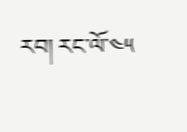རབ། རང་ལོ་༤༥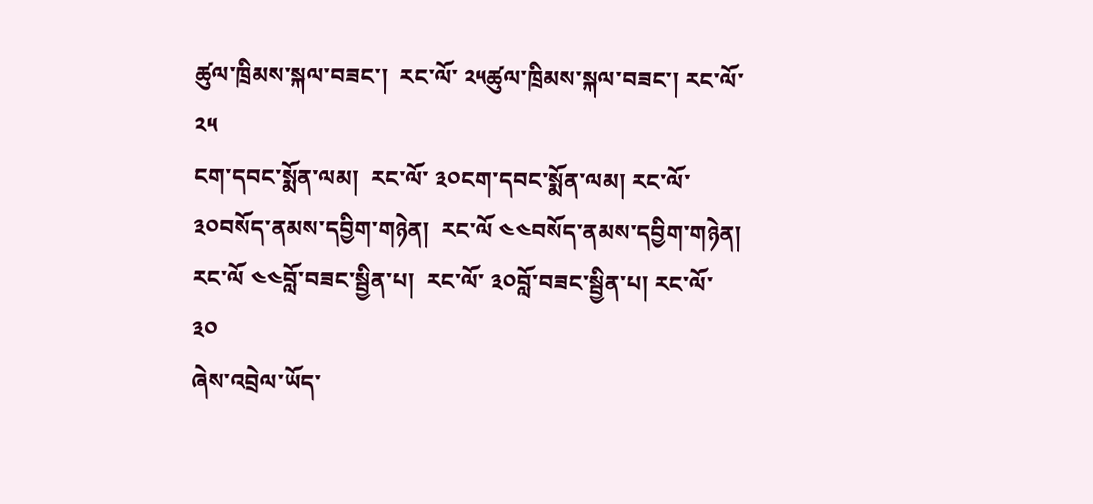ཚུལ་ཁྲིམས་སྐལ་བཟང་།  རང་ལོ་ ༢༥ཚུལ་ཁྲིམས་སྐལ་བཟང་། རང་ལོ་ ༢༥
ངག་དབང་སྨོན་ལམ།  རང་ལོ་ ༣༠ངག་དབང་སྨོན་ལམ། རང་ལོ་ ༣༠བསོད་ནམས་དབྱིག་གཉེན།  རང་ལོ ༤༤བསོད་ནམས་དབྱིག་གཉེན། རང་ལོ ༤༤བློ་བཟང་སྦྱིན་པ།  རང་ལོ་ ༣༠བློ་བཟང་སྦྱིན་པ། རང་ལོ་ ༣༠
ཞེས་འབྲེལ་ཡོད་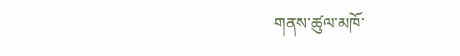གནས་ཚུལ་མཁོ་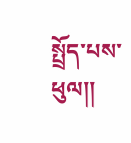སྤྲོད་པས་ཕུལ།།